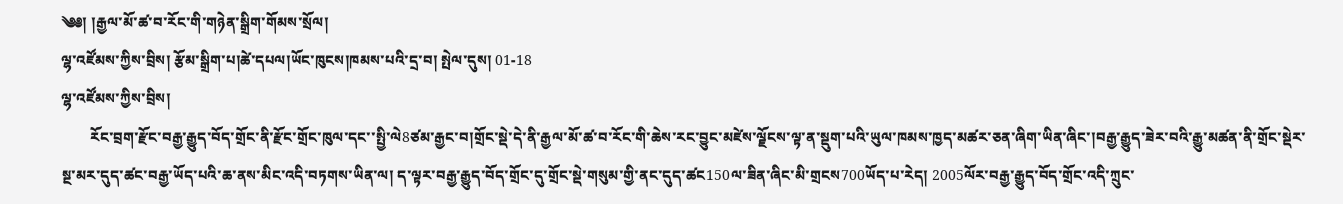༄༅། །རྒྱལ་མོ་ཚ་བ་རོང་གི་གཉེན་སྒྲིག་གོམས་སྲོལ།
ལྷ་འཛོམས་ཀྱིས་བྲིས། རྩོམ་སྒྲིག་པ།ཚེ་དཔལ།ཡོང་ཁུངས།ཁམས་པའི་དྲ་བ། སྤེལ་དུས། 01-18
ལྷ་འཛོམས་ཀྱིས་བྲིས།
        རོང་བྲག་རྫོང་བརྒྱ་རྒྱུད་བོད་གྲོང་ནི་རྫོང་གྲོང་ཁུལ་དང་་སྤྱི་ལེ8ཙམ་རྒྱང་བ།གྲོང་སྡེ་དེ་ནི་རྒྱལ་མོ་ཚ་བ་རོང་གི་ཆེས་རང་བྱུང་མཛེས་ལྗོངས་ལྟ་ན་སྡུག་པའི་ཡུལ་ཁམས་ཁྱད་མཚར་ཅན་ཞིག་ཡིན་ཞིང་།བརྒྱ་རྒྱུད་ཟེར་བའི་རྒྱུ་མཚན་ནི་གྲོང་སྡེར་སྔ་མར་དུད་ཚང་བརྒྱ་ཡོད་པའི་ཆ་ནས་མིང་འདི་བཏགས་ཡིན་ལ། ད་ལྟར་བརྒྱ་རྒྱུད་བོད་གྲོང་དུ་གྲོང་སྡེ་གསུམ་གྱི་ནང་དུད་ཚང150ལ་ཟིན་ཞིང་མི་གྲངས700ཡོད་པ་རེད། 2005ལོར་བརྒྱ་རྒྱུད་བོད་གྲོང་འདི་ཀྲུང་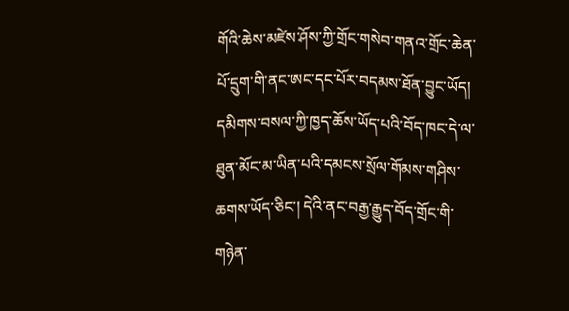གོའི་ཆེས་མཛེས་ཤོས་ཀྱི་གྲོང་གསེབ་གནའ་གྲོང་ཆེན་པོ་དྲུག་གི་ནང་ཨང་དང་པོར་བདམས་ཐོན་བྱུང་ཡོད། དམིགས་བསལ་ཀྱི་ཁྱད་ཆོས་ཡོད་པའི་བོད་ཁང་དེ་ལ་ཐུན་མོང་མ་ཡིན་པའི་དམངས་སྲོལ་གོམས་གཤིས་ཆགས་ཡོད་ཅིང་། དེའི་ནང་བརྒྱ་རྒྱུད་བོད་གྲོང་གི་གཉེན་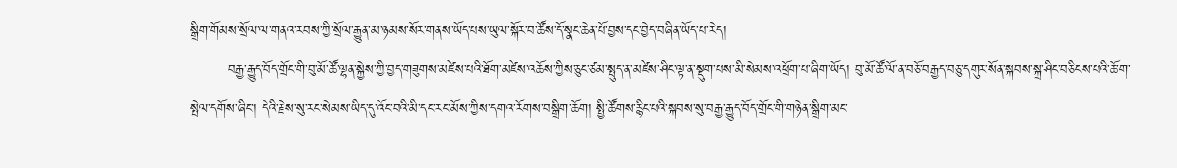སྒྲིག་གོམས་སྲོལ་ལ་གནའ་རབས་ཀྱི་སྲོལ་རྒྱུན་མ་ཉམས་སོར་གནས་ཡོད་པས་ཡུལ་སྐོར་བ་ཚོས་དོ་སྣང་ཆེན་པོ་བྱས་དང་བྱེད་བཞིན་ཡོད་པ་རེད།
        བརྒྱ་རྒྱུད་བོད་གྲོང་གི་བུ་མོ་ཚོ་ལྷན་སྐྱེས་ཀྱི་བྱད་གཟུགས་མཛེས་པའི་ཐོག་མཛེས་འཆོས་ཀྱིས་ཅུང་ཙམ་སྤུད་ན་མཛེས་ཤིང་ལྟ་ན་སྡུག་པས་མི་སེམས་འཕྲོག་པ་ཞིག་ཡོད། བུ་མོ་ཚོ་ལོ་ན་བཅོ་བརྒྱད་བཅུ་དགུར་སོན་སྐབས་སྐྲ་ཤིང་བཅིངས་པའི་ཆོ་ག་སྤེལ་དགོས་ཞིང་། དེའི་རྗེས་སུ་རང་སེམས་ཡིད་དུ་འོང་བའི་མི་དང་རང་མོས་ཀྱིས་དགའ་རོགས་བསྒྲིག་ཆོག། སྤྱི་ཚོགས་རྙིང་པའི་སྐབས་སུ་བརྒྱ་རྒྱུད་བོད་གྲོང་གི་གཉེན་སྒྲིག་མང་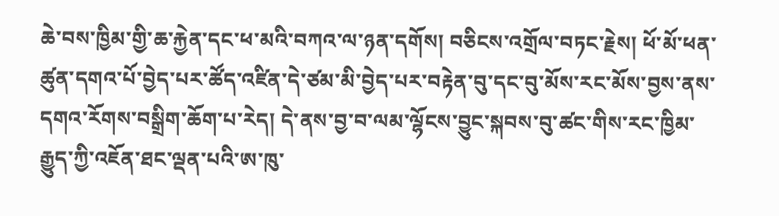ཆེ་བས་ཁྱིམ་གྱི་ཆ་རྐྱེན་དང་ཕ་མའི་བཀའ་ལ་ཉན་དགོས། བཅིངས་འགྲོལ་བཏང་རྗེས། ཕོ་མོ་ཕན་ཚུན་དགའ་པོ་བྱེད་པར་ཚོད་འཛིན་དེ་ཙམ་མི་བྱེད་པར་བརྟེན་བུ་དང་བུ་མོས་རང་མོས་བྱས་ནས་དགའ་རོགས་བསྒྲིག་ཆོག་པ་རེད། དེ་ནས་བྱ་བ་ལམ་ལྷོངས་བྱུང་སྐབས་བུ་ཚང་གིས་རང་ཁྱིམ་རྒྱུད་ཀྱི་འཇོན་ཐང་ལྡན་པའི་ཨ་ཁུ་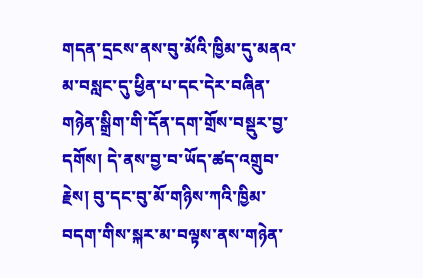གདན་དྲངས་ནས་བུ་མོའི་ཁྱིམ་དུ་མནའ་མ་བསླང་དུ་ཕྱིན་པ་དང་དེར་བཞིན་གཉེན་སྒྲིག་གི་དོན་དག་གྲོས་བསྡུར་བྱ་དགོས། དེ་ནས་བྱ་བ་ཡོད་ཚད་འགྲུབ་རྗེས། བུ་དང་བུ་མོ་གཉིས་ཀའི་ཁྱིམ་བདག་གིས་སྐར་མ་བལྟས་ནས་གཉེན་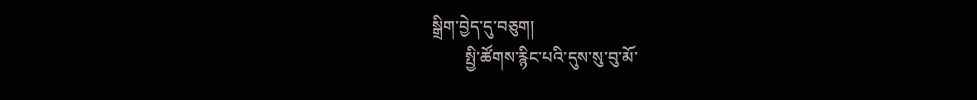སྒྲིག་བྱེད་དུ་བཅུག།
        སྤྱི་ཚོགས་རྙིང་པའི་དུས་སུ་བུ་མོ་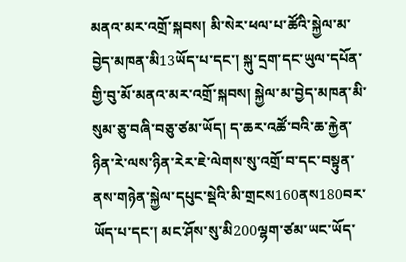མནའ་མར་འགྲོ་སྐབས། མི་སེར་ཕལ་པ་ཚོའི་སྐྱེལ་མ་བྱེད་མཁན་མི13ཡོད་པ་དང་། སྐུ་དྲག་དང་ཡུལ་དཔོན་གྱི་བུ་མོ་མནའ་མར་འགྲོ་སྐབས། སྐྱེལ་མ་བྱེད་མཁན་མི་སུམ་ཅུ་བཞི་བཅུ་ཙམ་ཡོད། ད་ཆར་འཚོ་བའི་ཆ་རྐྱེན་ཉིན་རེ་ལས་ཉིན་རེར་ཇེ་ལེགས་སུ་འགྲོ་བ་དང་བསྟུན་ནས་གཉེན་སྐྱེལ་དཔུང་སྡེའི་མི་གྲངས160ནས180བར་ཡོད་པ་དང་། མང་ཤོས་སུ་མི200ལྷག་ཙམ་ཡང་ཡོད་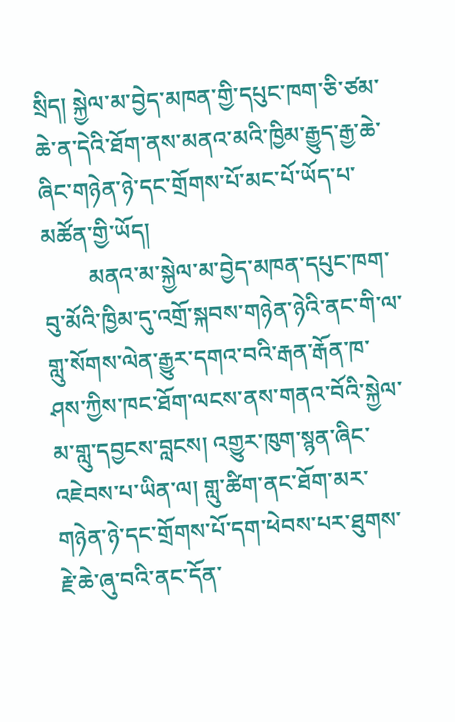སྲིད། སྐྱེལ་མ་བྱེད་མཁན་གྱི་དཔུང་ཁག་ཅི་ཙམ་ཆེ་ན་དེའི་ཐོག་ནས་མནའ་མའི་ཁྱིམ་རྒྱུད་རྒྱ་ཆེ་ཞིང་གཉེན་ཉེ་དང་གྲོགས་པོ་མང་པོ་ཡོད་པ་མཚོན་གྱི་ཡོད།
        མནའ་མ་སྐྱེལ་མ་བྱེད་མཁན་དཔུང་ཁག་བུ་མོའི་ཁྱིམ་དུ་འགྲོ་སྐབས་གཉེན་ཉེའི་ནང་གི་ལ་གླུ་སོགས་ལེན་རྒྱུར་དགའ་བའི་རྒན་རྒོན་ཁ་ཤས་ཀྱིས་ཁང་ཐོག་ལངས་ནས་གནའ་བོའི་སྐྱེལ་མ་གླུ་དབྱངས་བླངས། འགྱུར་ཁུག་སྙན་ཞིང་འཇེབས་པ་ཡིན་ལ། གླུ་ཚིག་ནང་ཐོག་མར་གཉེན་ཉེ་དང་གྲོགས་པོ་དག་ཕེབས་པར་ཐུགས་རྗེ་ཆེ་ཞུ་བའི་ནང་དོན་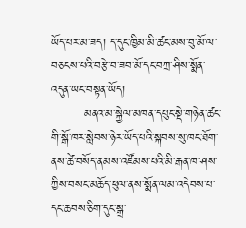ཡོད་པར་མ་ཟད། ད་དུང་ཁྱིམ་མི་ཚང་མས་བུ་མོ་ལ་བཅངས་པའི་བརྩེ་བ་ཟབ་མོ་དང་བཀྲ་ཤིས་སྨོན་འདུན་ཡང་བསྟན་ཡོད།
        མནའ་མ་སྐྱེལ་མཁན་དཔུང་སྡེ་གཉེན་ཚང་གི་སྒོ་ཁར་སླེབས་ཉེར་ཡོད་པའི་སྐབས་སུ་ཁང་ཐོག་ནས་ཚེ་བསོད་ནམས་འཛོམས་པའི་མི་རྒན་ཁ་ཤས་ཀྱིས་བསང་མཆོད་ཕུལ་ནས་སྨོན་ལམ་འདེབས་པ་དང་ཆབས་ཅིག་དུང་སྒྲ་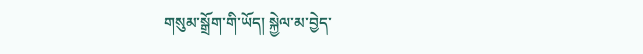གསུམ་སྒྲོག་གི་ཡོད། སྐྱེལ་མ་བྱེད་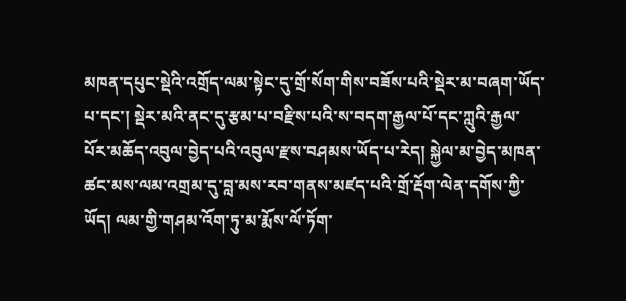མཁན་དཔུང་སྡེའི་འགྲོད་ལམ་སྟེང་དུ་གྲོ་སོག་གིས་བཟོས་པའི་སྡེར་མ་བཞག་ཡོད་པ་དང་། སྡེར་མའི་ནང་དུ་རྩམ་པ་བརྫིས་པའི་ས་བདག་རྒྱལ་པོ་དང་ཀླུའི་རྒྱལ་པོར་མཆོད་འབུལ་བྱེད་པའི་འབུལ་རྫས་བཤམས་ཡོད་པ་རེད། སྐྱེལ་མ་བྱེད་མཁན་ཚང་མས་ལམ་འགྲམ་དུ་བླ་མས་རབ་གནས་མཛད་པའི་གྲོ་རྡོག་ལེན་དགོས་ཀྱི་ཡོད། ལམ་གྱི་གཤམ་འོག་ཏུ་མ་རྨོས་ལོ་ཏོག་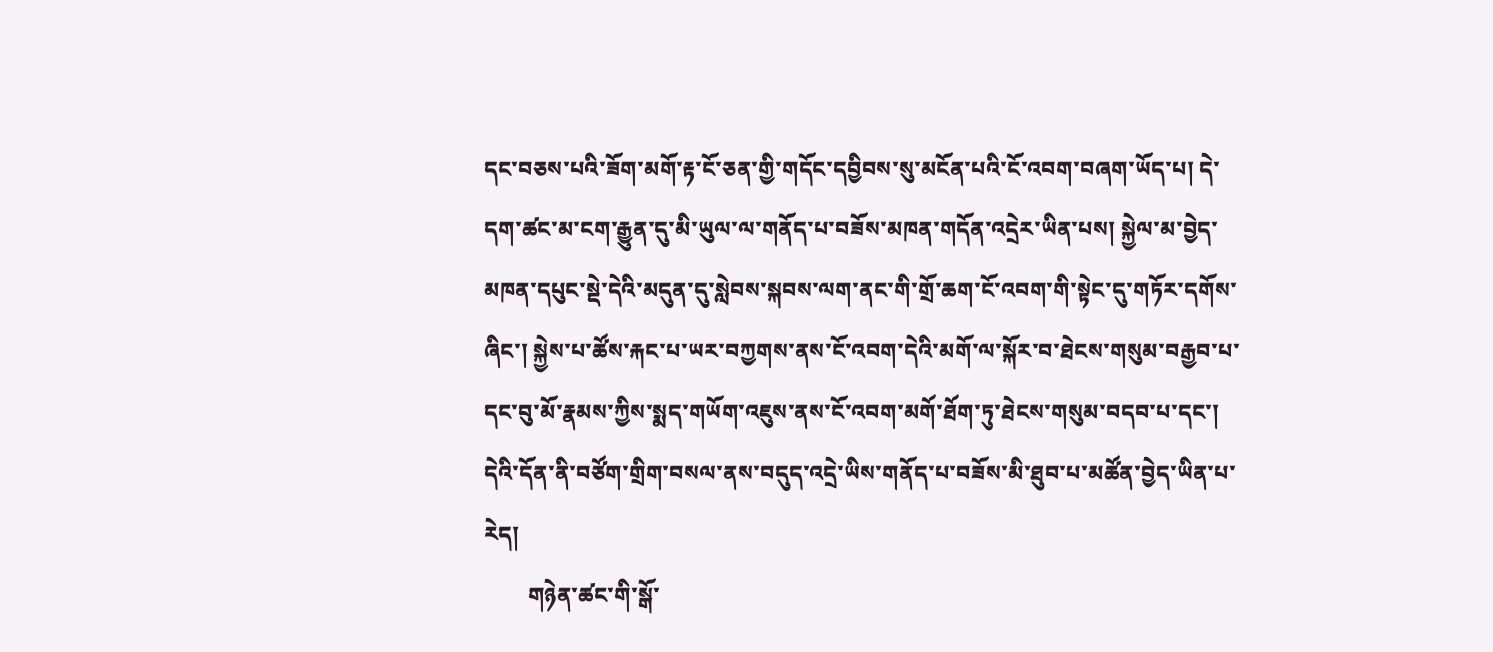དང་བཅས་པའི་ཟོག་མགོ་རྟ་ངོ་ཅན་གྱི་གདོང་དབྱིབས་སུ་མངོན་པའི་ངོ་འབག་བཞག་ཡོད་པ། དེ་དག་ཚང་མ་ངག་རྒྱུན་དུ་མི་ཡུལ་ལ་གནོད་པ་བཟོས་མཁན་གདོན་འདྲེར་ཡིན་པས། སྐྱེལ་མ་བྱེད་མཁན་དཔུང་སྡེ་དེའི་མདུན་དུ་སླེབས་སྐབས་ལག་ནང་གི་གྲོ་ཆག་ངོ་འབག་གི་སྟེང་དུ་གཏོར་དགོས་ཞིང་། སྐྱེས་པ་ཚོས་རྐང་པ་ཡར་བཀྱགས་ནས་ངོ་འབག་དེའི་མགོ་ལ་སྐོར་བ་ཐེངས་གསུམ་བརྒྱབ་པ་དང་བུ་མོ་རྣམས་ཀྱིས་སྨད་གཡོག་འཇུས་ནས་ངོ་འབག་མགོ་ཐོག་ཏུ་ཐེངས་གསུམ་བདབ་པ་དང་། དེའི་དོན་ནི་བཙོག་གྲིག་བསལ་ནས་བདུད་འདྲེ་ཡིས་གནོད་པ་བཟོས་མི་ཐུབ་པ་མཚོན་བྱེད་ཡིན་པ་རེད།
        གཉེན་ཚང་གི་སྒོ་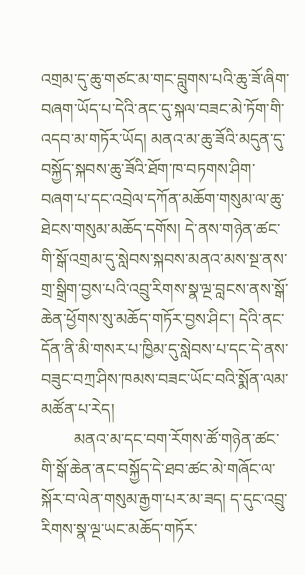འགྲམ་དུ་ཆུ་གཙང་མ་གང་བླུགས་པའི་ཆུ་ཟོ་ཞིག་བཞག་ཡོད་པ་དེའི་ནང་དུ་སྐལ་བཟང་མེ་ཏོག་གི་འདབ་མ་གཏོར་ཡོད། མནའ་མ་ཆུ་ཟོའི་མདུན་དུ་བསྐྱོད་སྐབས་ཆུ་ཟོའི་ཐོག་ཁ་བཏགས་ཤིག་བཞག་པ་དང་འབྲེལ་དཀོན་མཆོག་གསུམ་ལ་ཆུ་ཐེངས་གསུམ་མཆོད་དགོས། དེ་ནས་གཉེན་ཚང་གི་སྒོ་འགྲམ་དུ་སླེབས་སྐབས་མནའ་མས་སྔ་ནས་གྲ་སྒྲིག་བྱས་པའི་འབྲུ་རིགས་སྣ་ལྔ་བླངས་ནས་སྒོ་ཆེན་ཕྱོགས་སུ་མཆོད་གཏོར་བྱས་ཤིང་། དེའི་ནང་དོན་ནི་མི་གསར་པ་ཁྱིམ་དུ་སླེབས་པ་དང་དེ་ནས་བཟུང་བཀྲ་ཤིས་ཁམས་བཟང་ཡོང་བའི་སྨོན་ལམ་མཚོན་པ་རེད།
        མནའ་མ་དང་བག་རོགས་ཚོ་གཉེན་ཚང་གི་སྒོ་ཆེན་ནང་བསྐྱོད་དེ་ཐབ་ཚང་མེ་གཞོང་ལ་སྐོར་བ་ལེན་གསུམ་རྒྱག་པར་མ་ཟད། ད་དུང་འབྲུ་རིགས་སྣ་ལྔ་ཡང་མཆོད་གཏོར་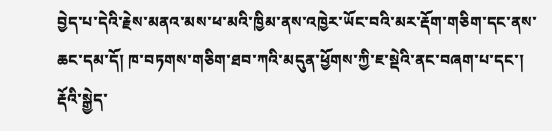བྱེད་པ་དེའི་རྗེས་མནའ་མས་ཕ་མའི་ཁྱིམ་ནས་འཁྱེར་ཡོང་བའི་མར་རྡོག་གཅིག་དང་ནས་ཆང་དམ་དོ། ཁ་བཏགས་གཅིག་ཐབ་ཀའི་མདུན་ཕྱོགས་ཀྱི་ཇ་སྡེའི་ནང་བཞག་པ་དང་། རྡོའི་སྒྱེད་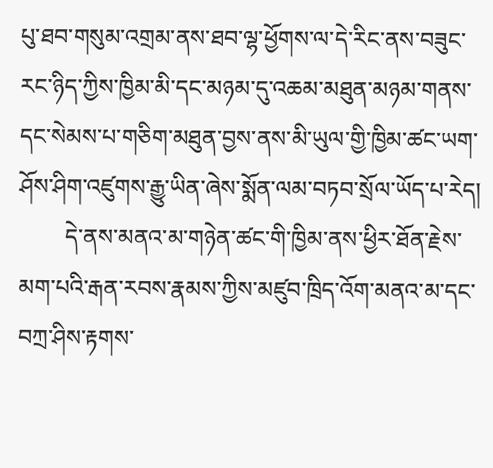པུ་ཐབ་གསུམ་འགྲམ་ནས་ཐབ་ལྷ་ཕྱོགས་ལ་དེ་རིང་ནས་བཟུང་རང་ཉིད་ཀྱིས་ཁྱིམ་མི་དང་མཉམ་དུ་འཆམ་མཐུན་མཉམ་གནས་དང་སེམས་པ་གཅིག་མཐུན་བྱས་ནས་མི་ཡུལ་གྱི་ཁྱིམ་ཚང་ཡག་ཤོས་ཤིག་འཛུགས་རྒྱུ་ཡིན་ཞེས་སྨོན་ལམ་བཏབ་སྲོལ་ཡོད་པ་རེད།
        དེ་ནས་མནའ་མ་གཉེན་ཚང་གི་ཁྱིམ་ནས་ཕྱིར་ཐོན་རྗེས་མག་པའི་རྒན་རབས་རྣམས་ཀྱིས་མཛུབ་ཁྲིད་འོག་མནའ་མ་དང་བཀྲ་ཤིས་རྟགས་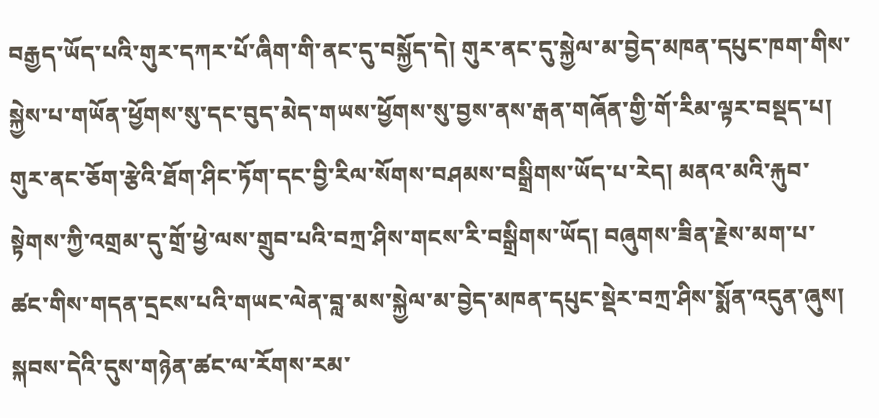བརྒྱད་ཡོད་པའི་གུར་དཀར་པོ་ཞིག་གི་ནང་དུ་བསྐྱོད་དེ། གུར་ནང་དུ་སྐྱེལ་མ་བྱེད་མཁན་དཔུང་ཁག་གིས་སྐྱེས་པ་གཡོན་ཕྱོགས་སུ་དང་བུད་མེད་གཡས་ཕྱོགས་སུ་བྱས་ནས་རྒན་གཞོན་གྱི་གོ་རིམ་ལྟར་བསྡད་པ། གུར་ནང་ཅོག་རྩེའི་ཐོག་ཤིང་ཏོག་དང་བྱི་རིལ་སོགས་བཤམས་བསྒྲིགས་ཡོད་པ་རེད། མནའ་མའི་རྐུབ་སྟེགས་ཀྱི་འགྲམ་དུ་གྲོ་ཕྱེ་ལས་གྲུབ་པའི་བཀྲ་ཤིས་གངས་རི་བསྒྲིགས་ཡོད། བཞུགས་ཟིན་རྗེས་མག་པ་ཚང་གིས་གདན་དྲངས་པའི་གཡང་ལེན་བླ་མས་སྐྱེལ་མ་བྱེད་མཁན་དཔུང་སྡེར་བཀྲ་ཤིས་སྨོན་འདུན་ཞུས། སྐབས་དེའི་དུས་གཉེན་ཚང་ལ་རོགས་རམ་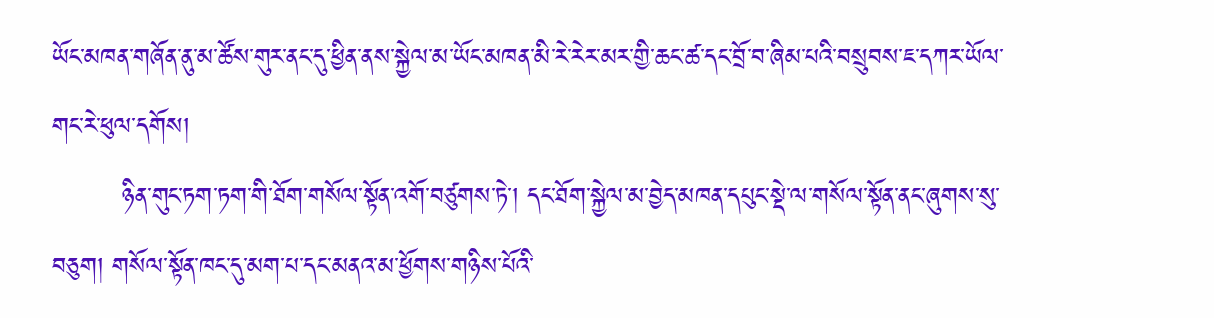ཡོང་མཁན་གཞོན་ནུ་མ་ཚོས་གུར་ནང་དུ་ཕྱིན་ནས་སྐྱེལ་མ་ཡོང་མཁན་མི་རེ་རེར་མར་གྱི་ཆང་ཚ་དང་བྲོ་བ་ཞིམ་པའི་བསྲུབས་ཇ་དཀར་ཡོལ་གང་རེ་ཕུལ་དགོས།
        ཉིན་གུང་ཏག་ཏག་གི་ཐོག་གསོལ་སྟོན་འགོ་བཙུགས་ཏེ་། དང་ཐོག་སྐྱེལ་མ་བྱེད་མཁན་དཔུང་སྡེ་ལ་གསོལ་སྟོན་ནང་ཞུགས་སུ་བཅུག། གསོལ་སྟོན་ཁང་དུ་མག་པ་དང་མནའ་མ་ཕྱོགས་གཉིས་པོའི་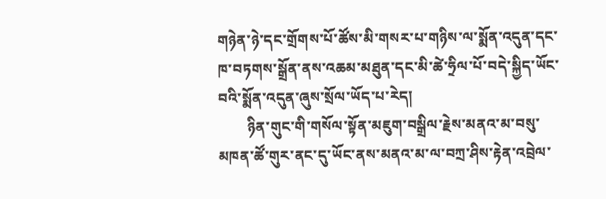གཉེན་ཉེ་དང་གྲོགས་པོ་ཚོས་མི་གསར་པ་གཉིས་ལ་སྨོན་འདུན་དང་ཁ་བཏགས་སྒྲོན་ནས་འཆམ་མཐུན་དང་མི་ཚེ་ཧྲིལ་པོ་བདེ་སྐྱིད་ཡོང་བའི་སྨོན་འདུན་ཞུས་སྲོལ་ཡོད་པ་རེད།
        ཉིན་གུང་གི་གསོལ་སྟོན་མཇུག་བསྒྲིལ་རྗེས་མནའ་མ་བསུ་མཁན་ཚོ་གུར་ནང་དུ་ཡོང་ནས་མནའ་མ་ལ་བཀྲ་ཤིས་རྟེན་འབྲེལ་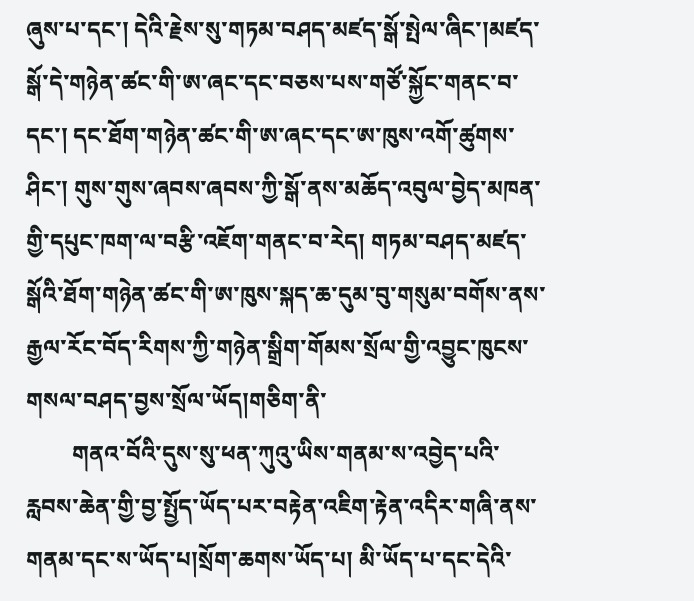ཞུས་པ་དང་། དེའི་རྗེས་སུ་གཏམ་བཤད་མཛད་སྒོ་སྤེལ་ཞིང་།མཛད་སྒོ་དེ་གཉེན་ཚང་གི་ཨ་ཞང་དང་བཅས་པས་གཙོ་སྐྱོང་གནང་བ་དང་། དང་ཐོག་གཉེན་ཚང་གི་ཨ་ཞང་དང་ཨ་ཁུས་འགོ་ཚུགས་ཤིང་། གུས་གུས་ཞབས་ཞབས་ཀྱི་སྒོ་ནས་མཆོད་འབུལ་བྱེད་མཁན་གྱི་དཔུང་ཁག་ལ་བརྩི་འཇོག་གནང་བ་རེད། གཏམ་བཤད་མཛད་སྒོའི་ཐོག་གཉེན་ཚང་གི་ཨ་ཁུས་སྐད་ཆ་དུམ་བུ་གསུམ་བགོས་ནས་རྒྱལ་རོང་བོད་རིགས་ཀྱི་གཉེན་སྒྲིག་གོམས་སྲོལ་གྱི་འབྱུང་ཁུངས་གསལ་བཤད་བྱས་སྲོལ་ཡོད།གཅིག་ནི་
        གནའ་བོའི་དུས་སུ་ཕན་ཀུའུ་ཡིས་གནམ་ས་འབྱེད་པའི་རླབས་ཆེན་གྱི་བྱ་སྤྱོད་ཡོད་པར་བརྟེན་འཇིག་རྟེན་འདིར་གཞི་ནས་གནམ་དང་ས་ཡོད་པ།སྲོག་ཆགས་ཡོད་པ། མི་ཡོད་པ་དང་དེའི་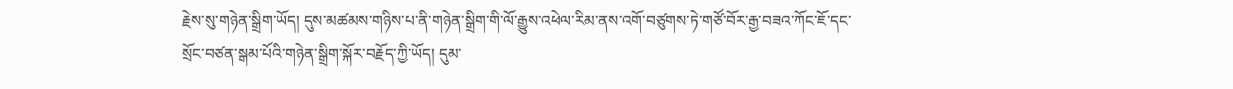རྗེས་སུ་གཉེན་སྒྲིག་ཡོད། དུས་མཚམས་གཉིས་པ་ནི་གཉེན་སྒྲིག་གི་ལོ་རྒྱུས་འཕེལ་རིམ་ནས་འགོ་བཙུགས་ཏེ་གཙོ་བོར་རྒྱ་བཟའ་ཀོང་ཇོ་དང་སྲོང་བཙན་སྒམ་པོའི་གཉེན་སྒྲིག་སྐོར་བརྗོད་ཀྱི་ཡོད། དུམ་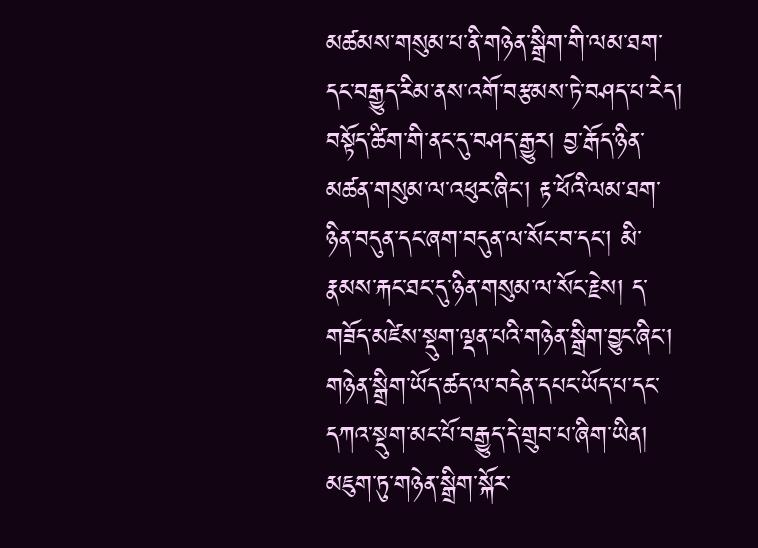མཚམས་གསུམ་པ་ནི་གཉེན་སྒྲིག་གི་ལམ་ཐག་དང་བརྒྱུད་རིམ་ནས་འགོ་བརྩམས་ཏེ་བཤད་པ་རེད། བསྟོད་ཚིག་གི་ནང་དུ་བཤད་རྒྱུར། བྱ་རྒོད་ཉིན་མཚན་གསུམ་ལ་འཕུར་ཞིང་། རྟ་ཕོའི་ལམ་ཐག་ཉིན་བདུན་དང་ཞག་བདུན་ལ་སོང་བ་དང་། མི་རྣམས་རྐང་ཐང་དུ་ཉིན་གསུམ་ལ་སོང་རྗེས། ད་གཟོད་མཛེས་སྡུག་ལྡན་པའི་གཉེན་སྒྲིག་བྱུང་ཞིང་། གཉེན་སྒྲིག་ཡོད་ཚད་ལ་བདེན་དཔང་ཡོད་པ་དང་དཀའ་སྡུག་མང་པོ་བརྒྱུད་དེ་གྲུབ་པ་ཞིག་ཡིན། མཇུག་ཏུ་གཉེན་སྒྲིག་སྐོར་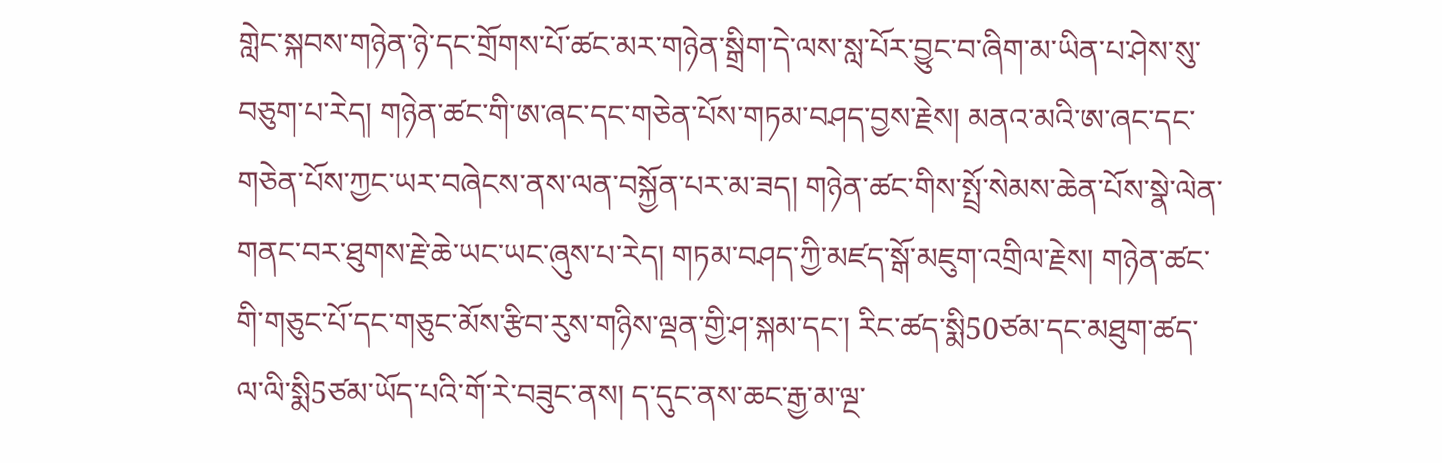གླེང་སྐབས་གཉེན་ཉེ་དང་གྲོགས་པོ་ཚང་མར་གཉེན་སྒྲིག་དེ་ལས་སླ་པོར་བྱུང་བ་ཞིག་མ་ཡིན་པ་ཤེས་སུ་བཅུག་པ་རེད། གཉེན་ཚང་གི་ཨ་ཞང་དང་གཅེན་པོས་གཏམ་བཤད་བྱས་རྗེས། མནའ་མའི་ཨ་ཞང་དང་གཅེན་པོས་ཀྱང་ཡར་བཞེངས་ནས་ལན་བསྐྱོན་པར་མ་ཟད། གཉེན་ཚང་གིས་སྤྲོ་སེམས་ཆེན་པོས་སྣེ་ལེན་གནང་བར་ཐུགས་རྗེ་ཆེ་ཡང་ཡང་ཞུས་པ་རེད། གཏམ་བཤད་ཀྱི་མཛད་སྒོ་མཇུག་འགྲིལ་རྗེས། གཉེན་ཚང་གི་གཅུང་པོ་དང་གཅུང་མོས་རྩིབ་རུས་གཉིས་ལྡན་གྱི་ཤ་སྐམ་དང་། རིང་ཚད་སྨི50ཙམ་དང་མཐུག་ཚད་ལ་ལི་སྨི5ཙམ་ཡོད་པའི་གོ་རེ་བཟུང་ནས། ད་དུང་ནས་ཆང་རྒྱ་མ་ལྔ་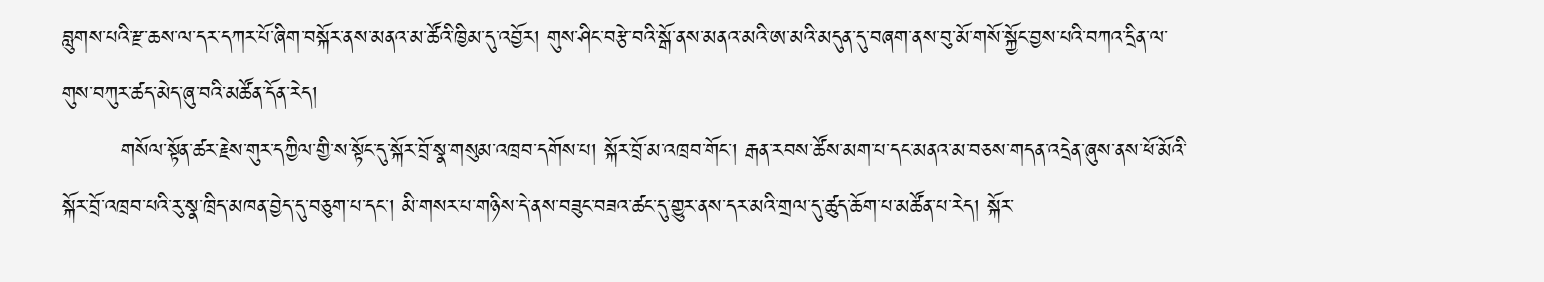བླུགས་པའི་རྫ་ཆས་ལ་དར་དཀར་པོ་ཞིག་བསྐོར་ནས་མནའ་མ་ཚོའི་ཁྱིམ་དུ་འབྱོར། གུས་ཤིང་བརྩེ་བའི་སྒོ་ནས་མནའ་མའི་ཨ་མའི་མདུན་དུ་བཞག་ནས་བུ་མོ་གསོ་སྐྱོང་བྱས་པའི་བཀའ་དྲིན་ལ་གུས་བཀུར་ཚད་མེད་ཞུ་བའི་མཚོན་དོན་རེད།
        གསོལ་སྟོན་ཚར་རྗེས་གུར་དཀྱིལ་གྱི་ས་སྟོང་དུ་སྐོར་བྲོ་སྣ་གསུམ་འཁྲབ་དགོས་པ། སྐོར་བྲོ་མ་འཁྲབ་གོང་། རྒན་རབས་ཚོས་མག་པ་དང་མནའ་མ་བཅས་གདན་འདྲེན་ཞུས་ནས་ཕོ་མོའི་སྐོར་བྲོ་འཁྲབ་པའི་རུ་སྣ་ཁྲིད་མཁན་བྱེད་དུ་བཅུག་པ་དང་། མི་གསར་པ་གཉིས་དེ་ནས་བཟུང་བཟའ་ཚང་དུ་གྱུར་ནས་དར་མའི་གྲལ་དུ་ཚུད་ཆོག་པ་མཚོན་པ་རེད། སྐོར་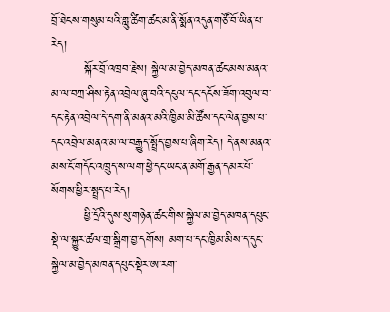བྲོ་ཐེངས་གསུམ་པའི་གླུ་ཚིག་ཚང་མ་ནི་སྨོན་འདུན་གཙོ་བོ་ཡིན་པ་རེད།
        སྐོར་བྲོ་འཁྲབ་རྗེས། སྐྱེལ་མ་བྱེད་མཁན་ཚང་མས་མནའ་མ་ལ་བཀྲ་ཤིས་རྟེན་འབྲེལ་ཞུ་བའི་དངུལ་དང་དངོས་ཟོག་འབུལ་བ་དང་རྟེན་འབྲེལ་དེ་དག་ནི་མནའ་མའི་ཁྱིམ་མི་ཚོས་དང་ལེན་བྱས་པ་དང་འབྲེལ་མནའ་མ་ལ་བརྒྱུད་སྤྲོད་བྱས་པ་ཞིག་རེད། དེ་ནས་མནའ་མས་ངོ་གདོང་འཁྲུད་ས་ལག་ཕྱེ་དང་ཡང་ན་མགོ་རྒྱན་དམར་པོ་སོགས་ཕྱིར་སྤྲད་པ་རེད།
        ཕྱི་དྲོའི་དུས་སུ་གཉེན་ཚང་གིས་སྐྱེལ་མ་བྱེད་མཁན་དཔུང་སྡེ་ལ་སྐྱུར་ཚལ་གྲ་སྒྲིག་བྱ་དགོས། མག་པ་དང་ཁྱིམ་མིས་ད་དུང་སྐྱེལ་མ་བྱེད་མཁན་དཔུང་སྡེར་ཨ་རག་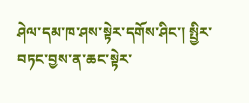ཤེལ་དམ་ཁ་ཤས་སྟེར་དགོས་ཤིང་། སྤྱིར་བཏང་བྱས་ན་ཆང་སྟེར་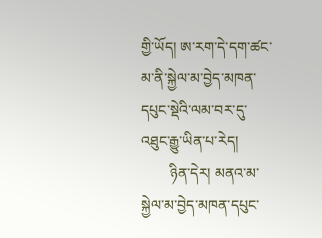གྱི་ཡོད། ཨ་རག་དེ་དག་ཚང་མ་ནི་སྐྱེལ་མ་བྱེད་མཁན་དཔུང་སྡེའི་ལམ་བར་དུ་འཐུང་རྒྱུ་ཡིན་པ་རེད།
        ཉིན་དེར། མནའ་མ་སྐྱེལ་མ་བྱེད་མཁན་དཔུང་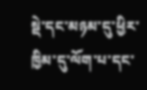སྡེ་དང་མཉམ་དུ་ཕྱིར་ཁྱིམ་དུ་ལོག་པ་དང་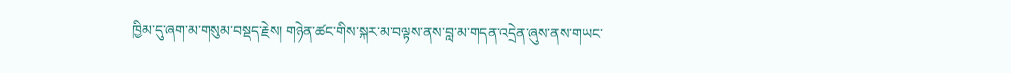ཁྱིམ་དུ་ཞག་མ་གསུམ་བསྡད་རྗེས། གཉེན་ཚང་གིས་སྐར་མ་བལྟས་ནས་བླ་མ་གདན་འདྲེན་ཞུས་ནས་གཡང་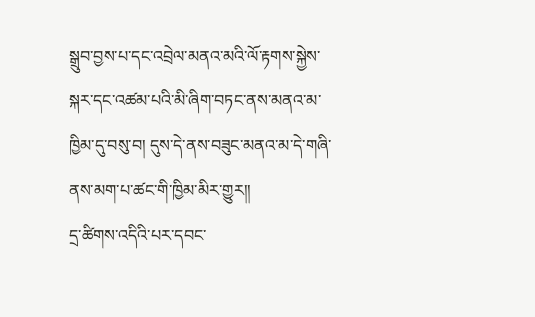སྒྲུབ་བྱས་པ་དང་འབྲེལ་མནའ་མའི་ལོ་རྟགས་སྐྱེས་སྐར་དང་འཚམ་པའི་མི་ཞིག་བཏང་ནས་མནའ་མ་ཁྱིམ་དུ་བསུ་བ། དུས་དེ་ནས་བཟུང་མནའ་མ་དེ་གཞི་ནས་མག་པ་ཚང་གི་ཁྱིམ་མིར་གྱུར།།
དྲ་ཚིགས་འདིའི་པར་དབང་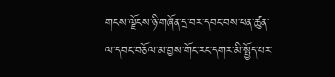གངས་ལྗོངས་ཉི་གཞོན་དྲ་བར་དབང་བས་ཕན་ཚུན་ལ་དབང་བཅོལ་མ་བྱས་གོང་རང་དགར་མི་སྤྱོད་པར་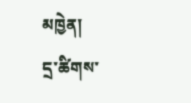མཁྱེན།
དྲ་ཚིགས་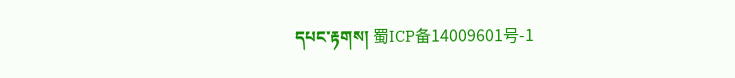དཔང་རྟགས། 蜀ICP备14009601号-1